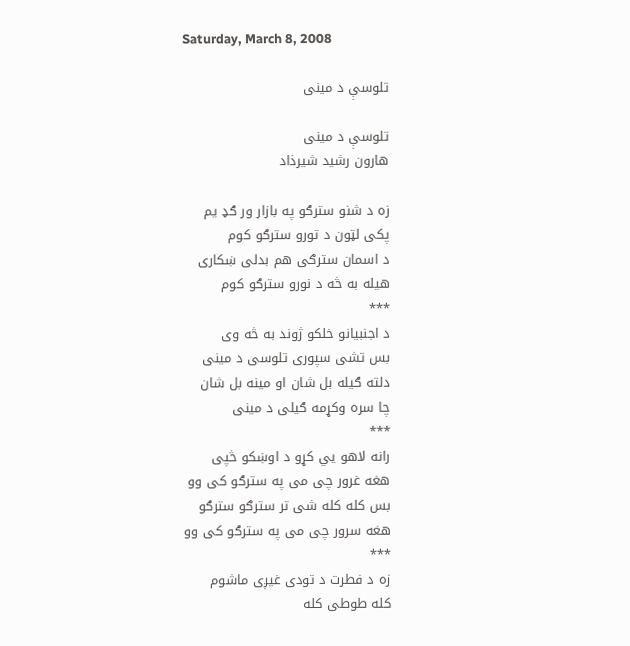Saturday, March 8, 2008

تلوسې د مينی

تلوسې د مينی
هارون رشید شیرذاد

زه د شنو سترګو په بازار ور ګډ يم
پکی لټون د تورو سترګو کوم
د اسمان سترګی هم بدلی ښکاری
هيله به څه د نورو سترګو کوم
***
د اجنبيانو خلکو ژوند به څه وی
بس تشی سپوری تلوسی د مينی
دلته ګيله بل شان او مينه بل شان
چا سره وکړمه ګيلی د مينی
***
رانه لاهو يي کړو د اوښکو څپی
هغه غرور چی می په سترګو کی وو
بس کله کله شی تر سترګو سترګو
هغه سرور چی می په سترګو کی وو
***
زه د فطرت د تودی غيږی ماشوم
کله طوطی کله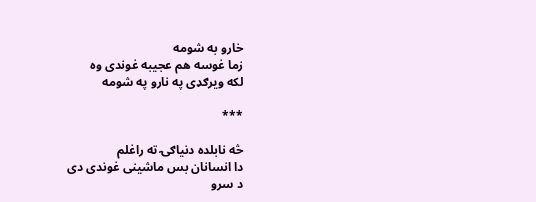خارو به شومه
زما غوسه هم عجيبه غوندی وه
لکه ويرګډی په نارو په شومه

***

څه نابلده دنياګۍ ته راغلم
دا انسانان بس ماشينی غوندی دی
د سرو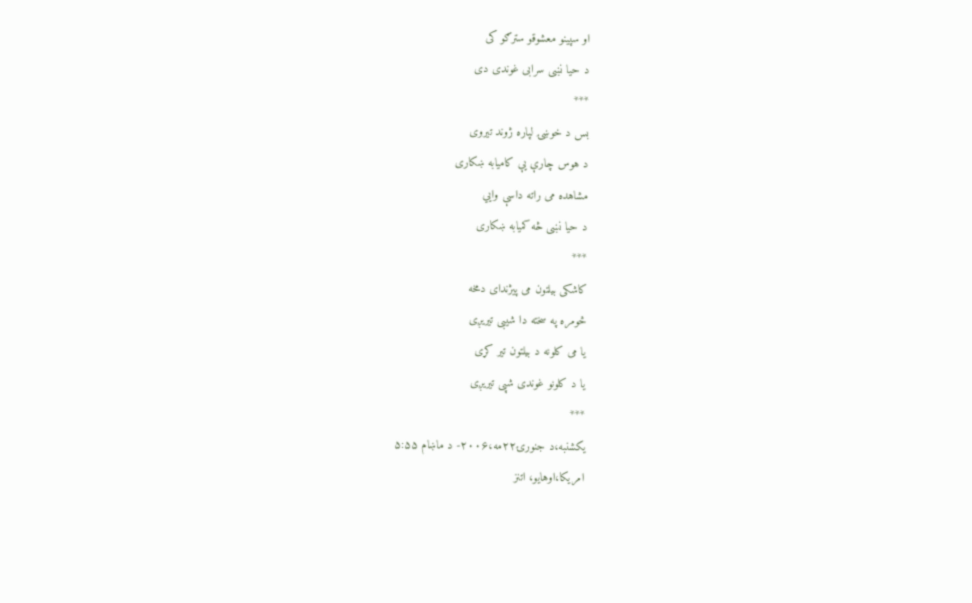او سپينو معشوقو سترګو کی
د حيا نښی سرابی غوندی دی
***
بس د خوښۍ لپاره ژوند تيروی
د هوس چارې يې کاميابه ښکاری
مشاهده می راته داسې وايي
د حيا نښی څه کميابه ښکاری
***
کاشکی بيلتون می پيژندای دمخه
څومره په سخته دا شيبی تيريږی
يا می کلونه د بيلتون تير کړی
يا د کلونو غوندی شپی تيريږی
***
يکشنبه،د جنورۍ۲۲مه،۲۰۰۶- د ماښام ۵:۵۵
امريکا،اوهايو، اتنز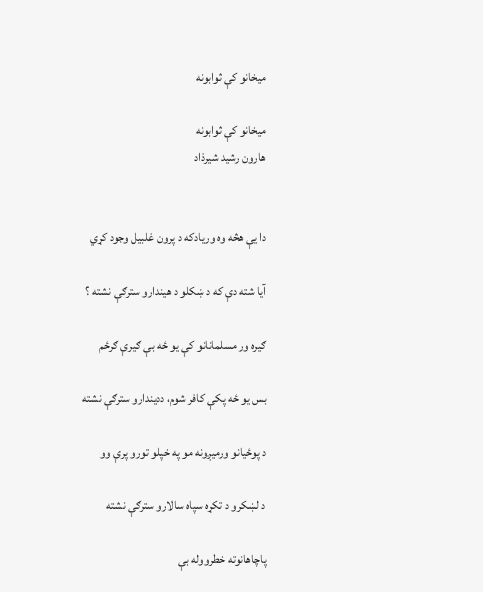میخانو کې ثوابونه

میخانو کې ثوابونه
هارون رشید شیرذاد


دا یې هڅه وه وریادکه د پرون غلبیل وجود کړي

آیا شته دې که د ښکلو د هیندارو سترګې نشته ؟

ګیره ور مسلمانانو کې یو ځه بې ګیرې ګرځم

بس یو ځه پکې کافر شوم، ددیندارو سترګې نشته

د پوځیانو ورمیږونه مو په خپلو تورو پرې وو

د لښکرو د تکړه سپاه سالارو سترګې نشته

پاچاهانوته خطرووله بې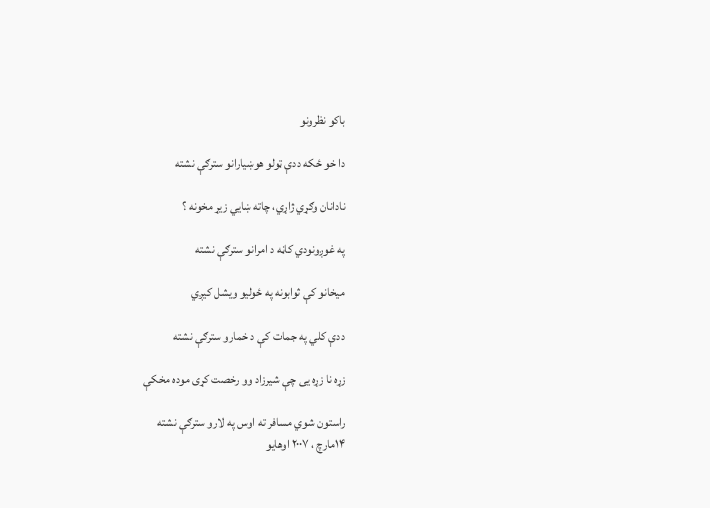باکو نظرونو

دا خو ځکه ددې ټولو هوښیارانو سترګې نشته

نادانان وګړي ژاړي، چاته ښایي زیړ مخونه ؟

په غوږونودي کاڼه د امرانو سترګې نشته

میخانو کې ثوابونه په ځولیو ویشل کیږي

ددې کلي په جمات کې د خمارو سترګې نشته

زړه نا زړه یی چې شیرزاد وو رخصت کړی موده مخکې

راستون شوي مسافر ته اوس په لارو سترګې نشته
۱۴مارچ ، ۲۰۰۷ اوهایو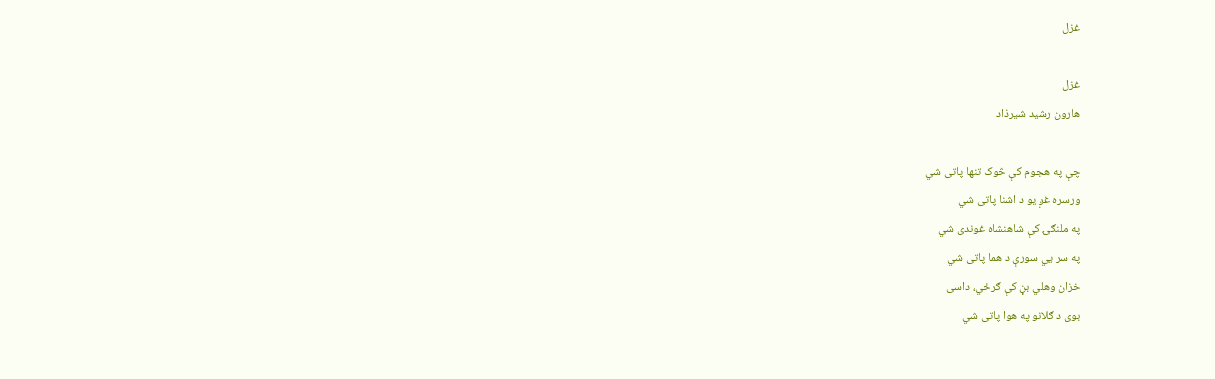غزل

غزل
هارون رشید شیرذاد

چې په هجوم کې څوک تنها پاتی شي
ورسره غږ یو د اشنا پاتی شي
په ملنګۍ کې شاهنشاه غوندی شي
په سر یي سورې د هما پاتی شي
خزان وهلي بڼ کې ګرځي، داسی
بوی د ګلانو په هوا پاتی شي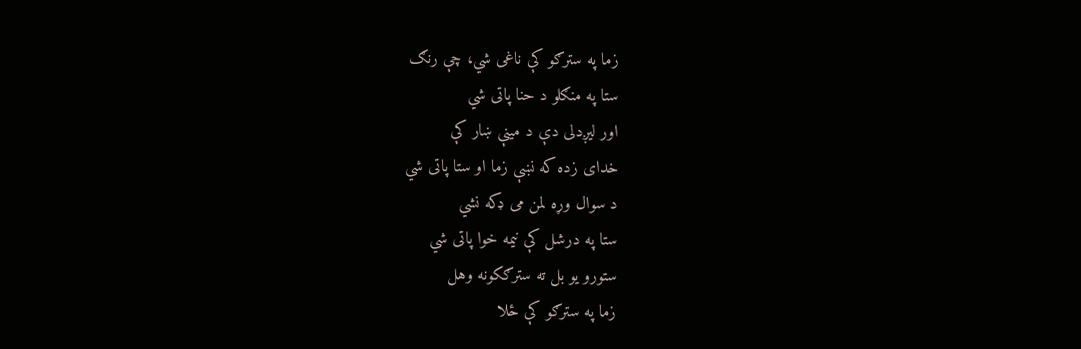زما په سترګو کې ناغی شي، چې رنګ
ستا په منګلو د حنا پاتی شي
اور لیږدلی دې د مینې ښار کې
خدای زده که نښې زما او ستا پاتی شي
د سوال وړه لمن می ډکه نشي
ستا په درشل کې نیمه خوا پاتی شي
ستورو یو بل ته سترګکونه وهل
زما په سترګو کې ځلا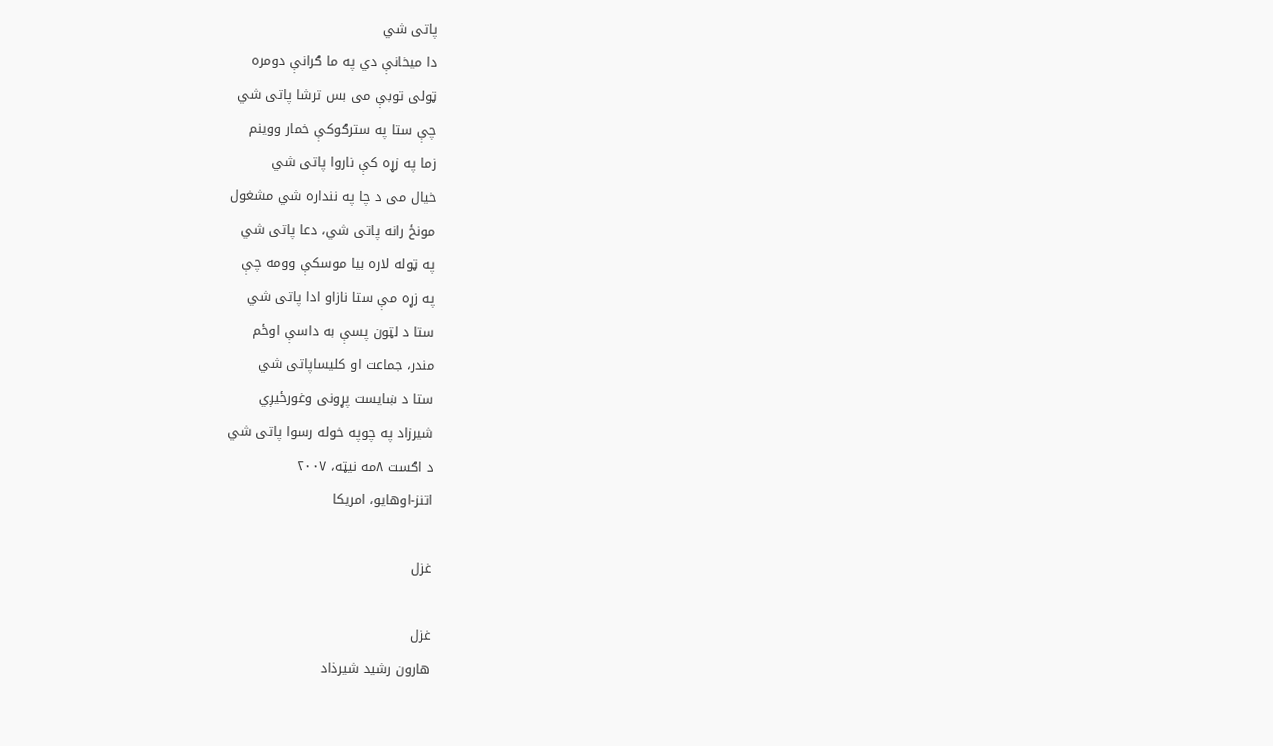پاتی شي
دا میخانې دي په ما ګرانې دومره
ټولی توبې می بس ترشا پاتی شي
چې ستا په سترګوکې خمار ووینم
زما په زړه کې ناروا پاتی شي
خیال می د چا په ننداره شي مشغول
مونځ رانه پاتی شي، دعا پاتی شي
په ټوله لاره بیا موسکې وومه چې
په زړه مې ستا نازاو ادا پاتی شي
ستا د لټون پسې به داسې اوځم
مندر، جماعت او کلیساپاتی شي
ستا د ښایست پړونی وغورځیږي
شیرزاد په چوپه خوله رسوا پاتی شي
د اګست ۸مه نیټه، ۲۰۰۷
اتنز-اوهایو، امریکا

غزل

غزل
هارون رشید شیرذاد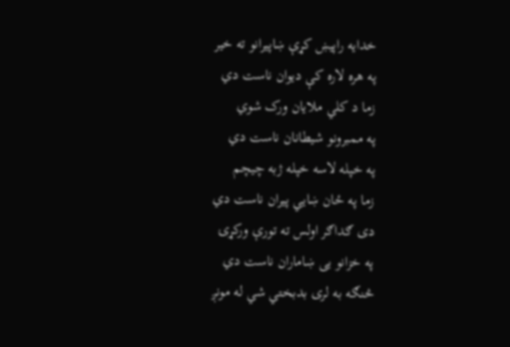خدایه راپیښ کړې ښاپیرانو ته خیر
په هره لاره کې دیوان ناست دي
زما د کلي ملایان ورک شوي
په ممبرونو شیطانان ناست دي
په خپله لاسه خپله ژبه چیچم
زما په ځان ښایي پیران ناست دي
دی ګداګر اولس ته تورې ورکړۍ
په خزانو یی ښاماران ناست دي
څنګه به لری بدبختي شي له مونږ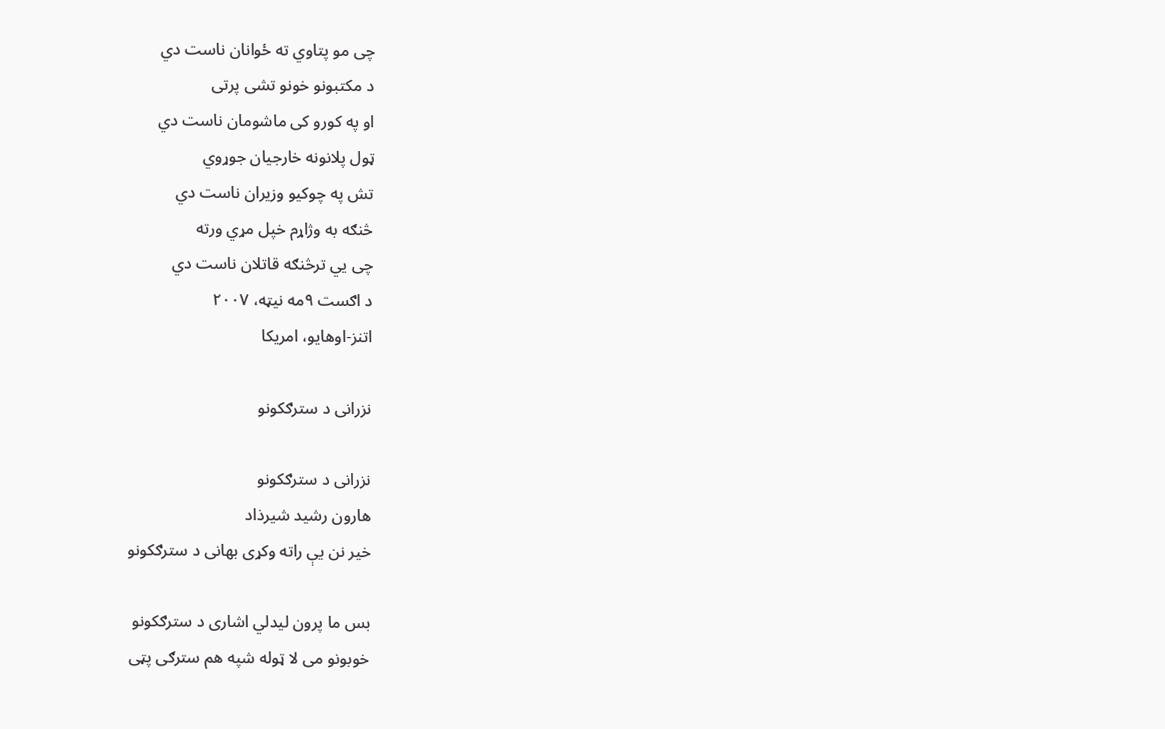چی مو پتاوي ته ځوانان ناست دي
د مکتبونو خونو تشی پرتی
او په کورو کی ماشومان ناست دي
ټول پلانونه خارجیان جوړوي
تش په چوکیو وزیران ناست دي
څنګه به وژاړم خپل مړي ورته
چی یي ترڅنګه قاتلان ناست دي
د اګست ۹مه نیټه، ۲۰۰۷
اتنز-اوهایو، امریکا

نزرانی د سترګکونو

نزرانی د سترګکونو
هارون رشید شیرذاد
خير نن يې راته وکړی بهانی د سترګکونو

بس ما پرون ليدلي اشاری د سترګکونو
خوبونو می لا ټوله شپه هم سترګی پټی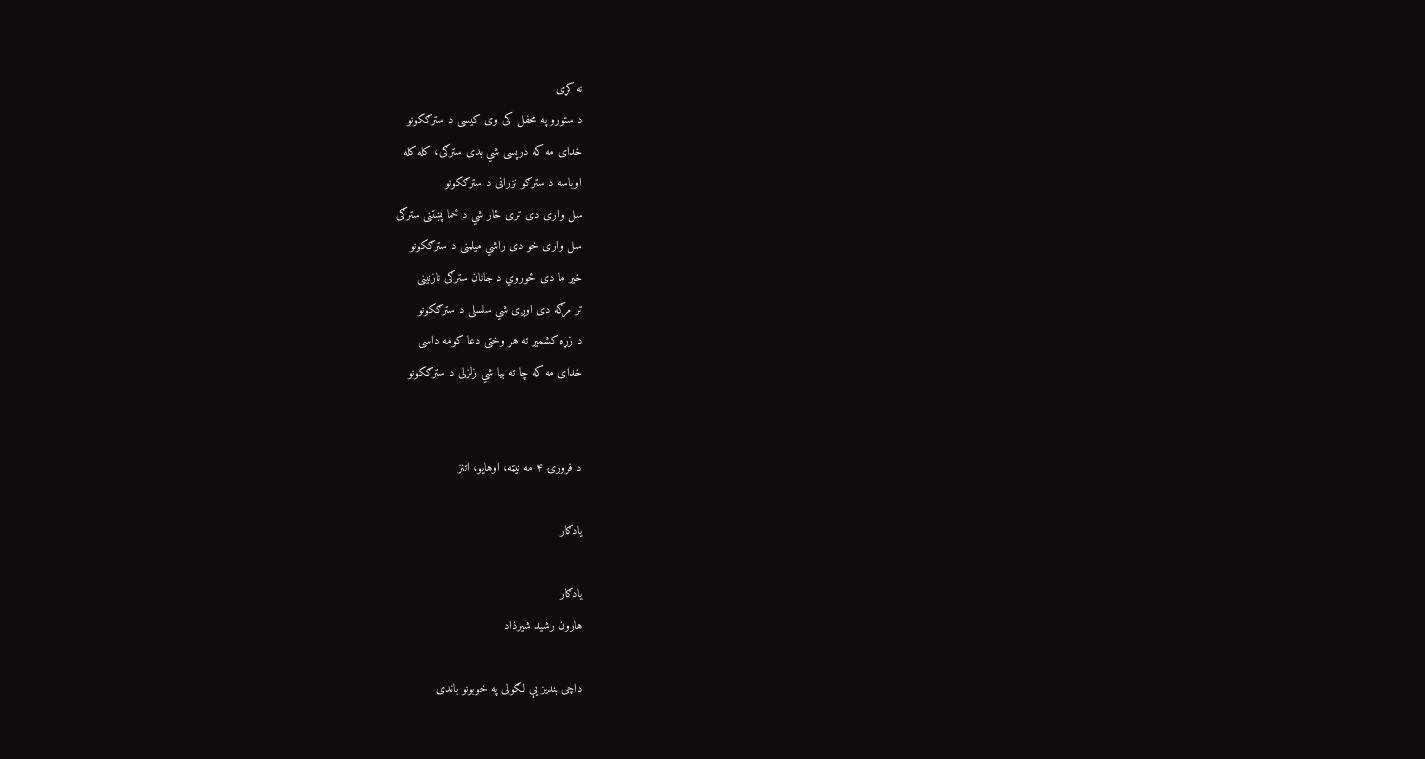نه کړی
د ستورو په محفل کی وی کيسی د سترګکونو
خدای مه که درپسی شي بدی سترګی، کله کله
اوباسه د سترګو نزرانی د سترګکونو
سل واری دی تری ځار شي د ځما پښتنی سترګی
سل واری خو دی راشي ميلمنی د سترګکونو
خير ما دی ځوروي د جانان سترګی نازنينی
تر مرګه دی اوږی شي سلسلی د سترګکونو
د زړه کشمير ته هر وختی دعا کومه داسی
خدای مه که چا ته بيا شي زلزلی د سترګکونو


د فرورۍ ۴ مه نيټه، اوهايو، اتنز

يادګار

يادګار
هارون رشید شیرذاد

داچی بنديز يې لګولی په خوبونو باندی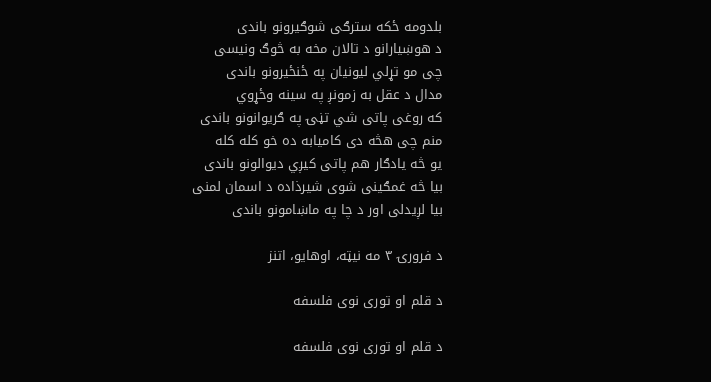بلدومه ځکه سترګی شوګيرونو باندی
د هوښيارانو د تالان مخه به څوګ ونيسی
چی مو تړلي ليونيان په ځنځيرونو باندی
مدال د عقل به زمونږ په سينه وځړوي
که روغی پاتی شي تڼۍ په ګريوانونو باندی
منم چی هڅه دی کاميابه ده خو کله کله
يو څه يادګار هم پاتی کيږي ديوالونو باندی
بيا څه غمګينی شوی شيرذاده د اسمان لمنی
بيا لږيدلی اور د چا په ماښامونو باندی

د فرورۍ ۳ مه نيټه، اوهايو، اتنز

د قلم او توری نوی فلسفه

د قلم او توری نوی فلسفه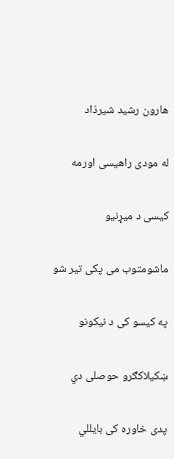هارون رشید شیرذاد

له مودی راهیسی اورمه

کیسی د میړنیو

ماشومتوب می پکی تیر شو

په کیسو کی د نیکونو

ښکیلاکګرو حوصلی دي

پدی خاوره کی بایللي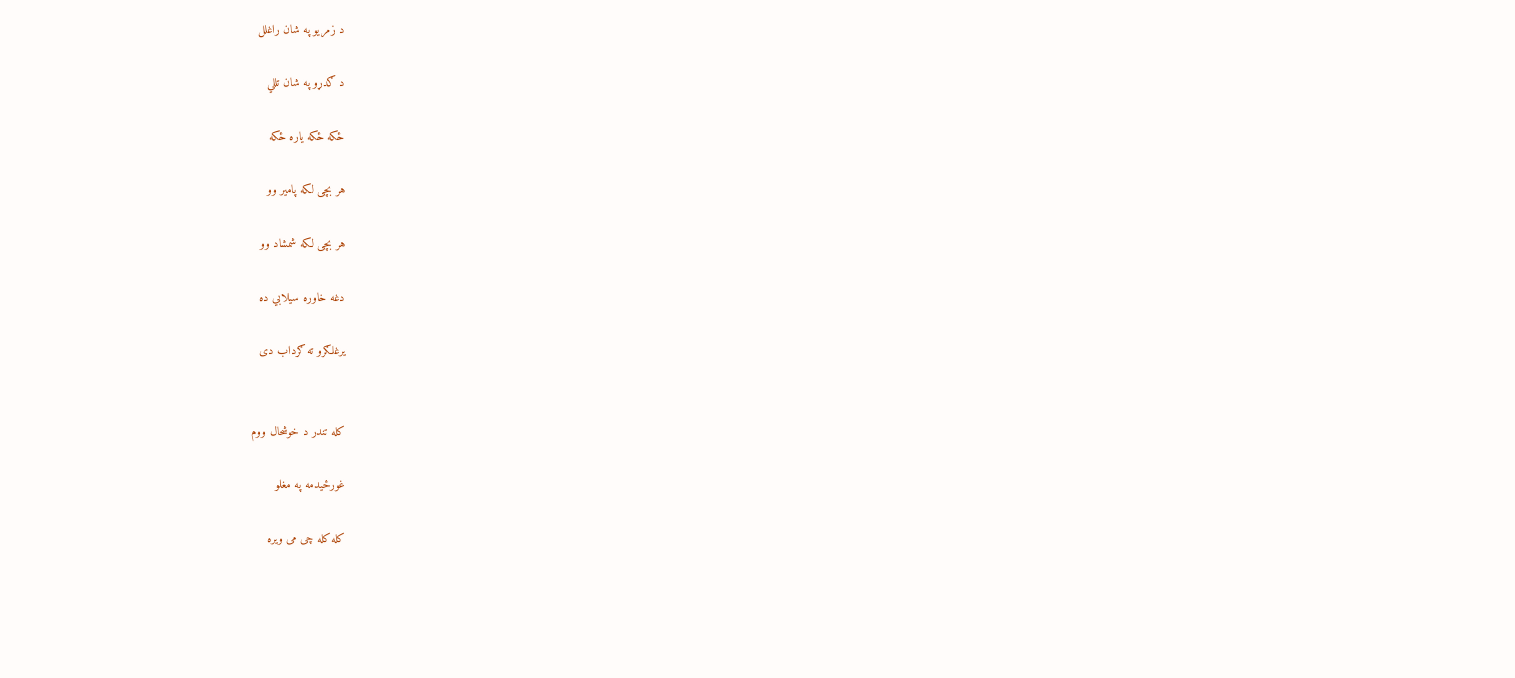د زمریو په شان راغلل

د ګدړو په شان تللي

ځکه ځکه ياره ځکه

هر بچی لکه پامیر وو

هر بچی لکه شمشاد وو

دغه خاوره سیلابي ده

یرغلګرو ته ګرداب دی


کله تندر د خوشحال ووم

غورځیدمه په مغلو

کله کله چی می ویره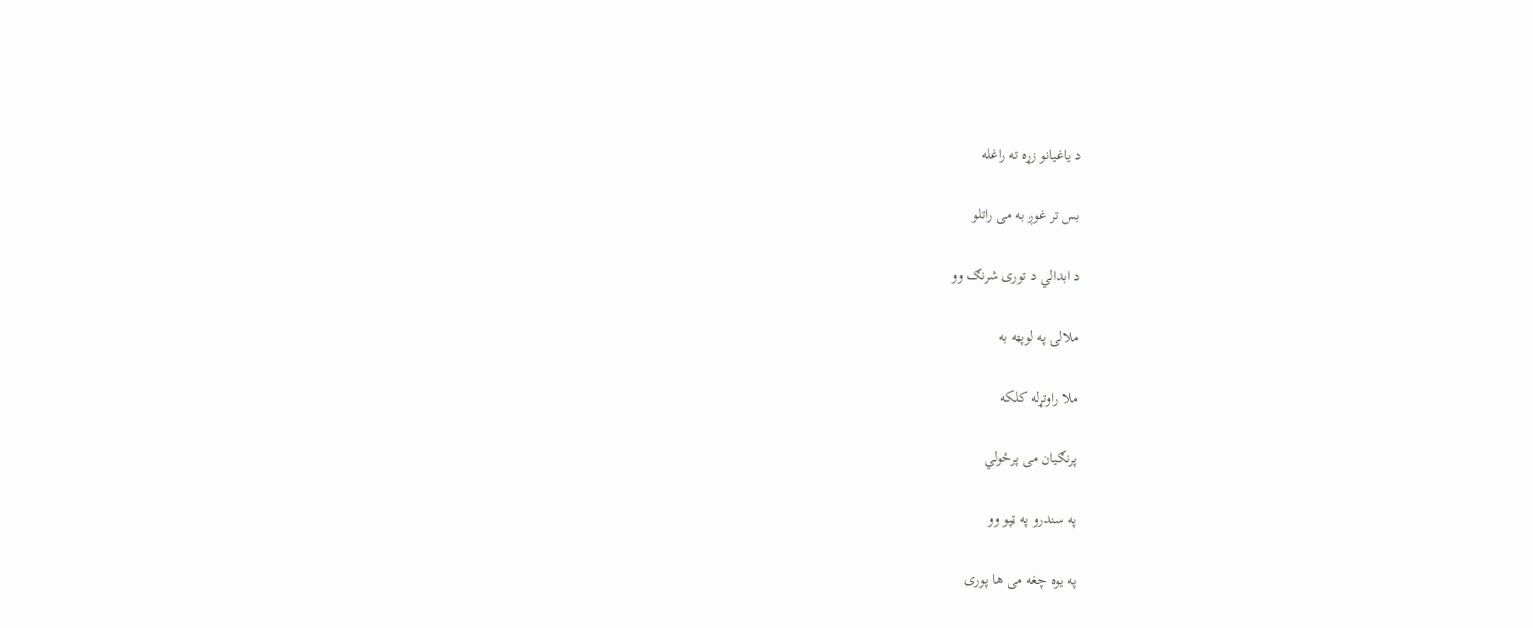د یاغیانو زړه ته راغله

بس تر غوږ به می راتلو

د ابدالي د توری شرنګ وو

ملالۍ په لوپټه به

ملا راوتړله کلکه

پرنګیان می پرځولي

په سندرو په ټپو وو

په یوه چغه می ها پوری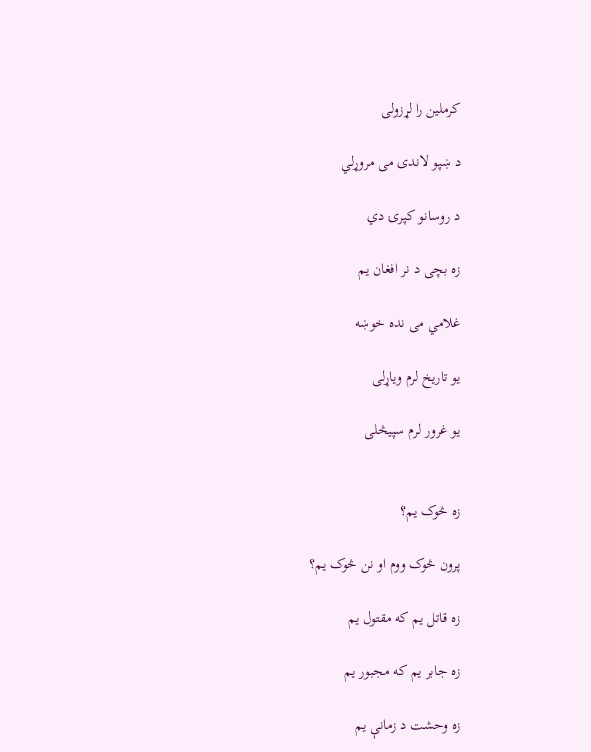کرملین را لړزولی

د ښپو لاندی می مروړلي

د روسانو کپرۍ دي

زه بچی د نر افغان یم

غلامي می نده خوښه

یو تاریخ لرم ویاړلی

یو غرور لرم سپیڅلی


زه څوک یم؟

پرون څوک ووم او نن څوک یم؟

زه قاتل یم که مقتول یم

زه جابر یم که مجبور یم

زه وحشت د زمانې یم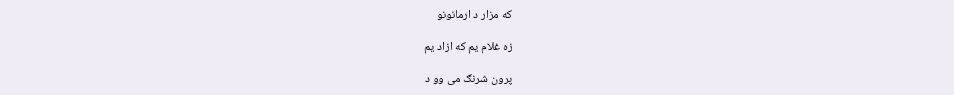که مزار د ارمانونو

زه غلام یم که ازاد یم

پرون شرنګ می وو د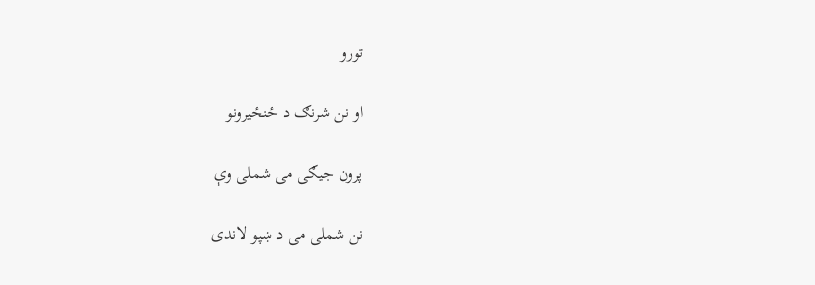تورو

او نن شرنګ د ځنځیرونو

پرون جیګی می شملی وې

نن شملی می د ښپو لاندی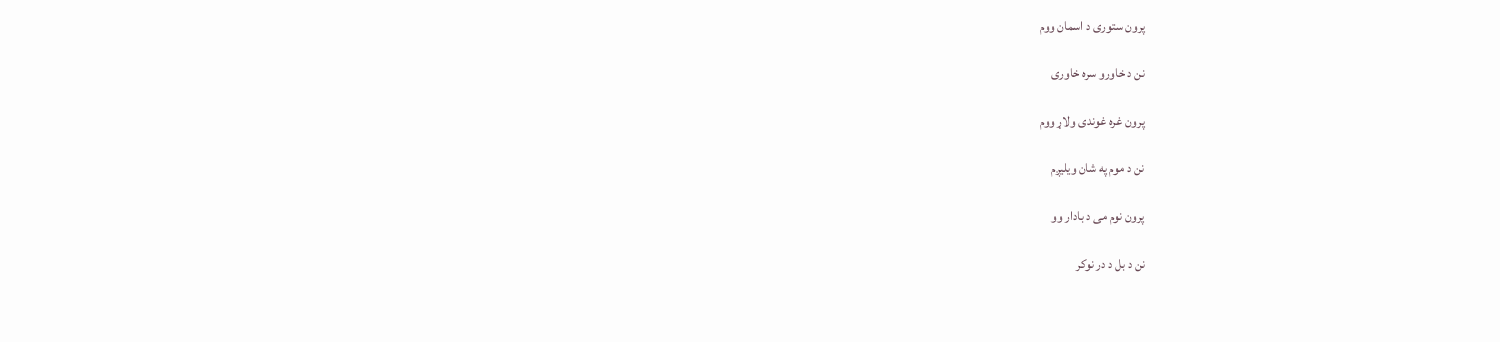پرون ستوری د اسمان ووم

نن د خاورو سره خاوری

پرون غره غوندی ولاړ ووم

نن د موم په شان ویلیږم

پرون نوم می د بادار وو

نن د بل د در نوکر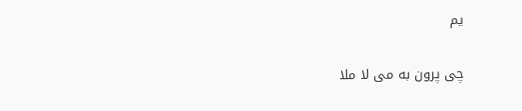یم

چی پرون به می لا ملا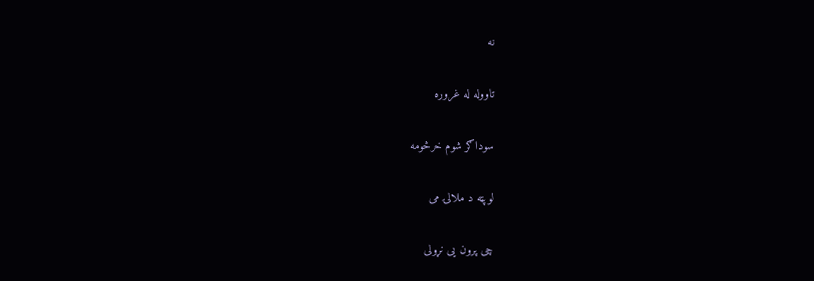نه

تاووله له غروره

سوداګر شوم خرڅومه

لوپټه د ملالۍ می

چی پرون یی نړولی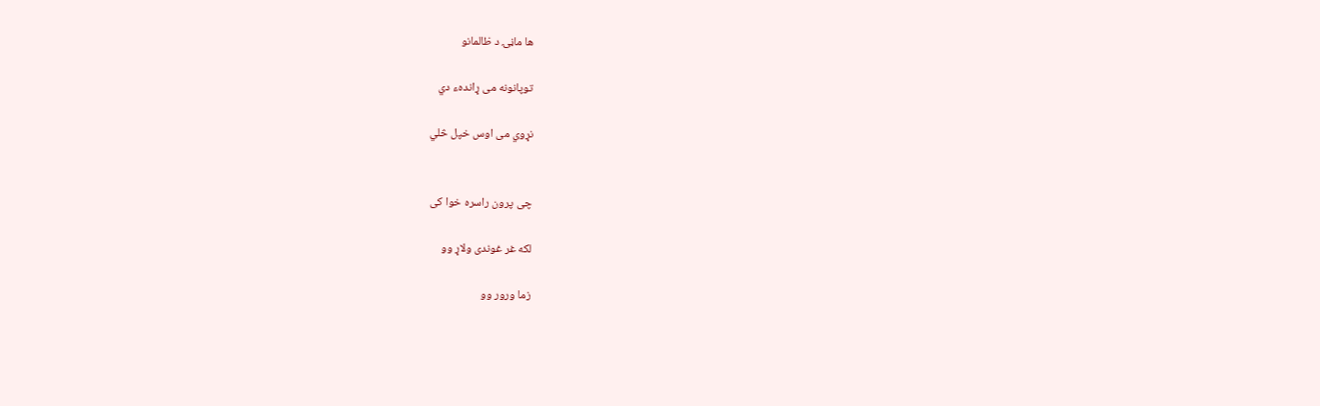ها ماڼۍ د ظالمانو

توپانونه می ړاندهء دي

نړوي می اوس خپل څلي


چی پرون راسره خوا کی

لکه غر غوندی ولاړ وو

زما ورور وو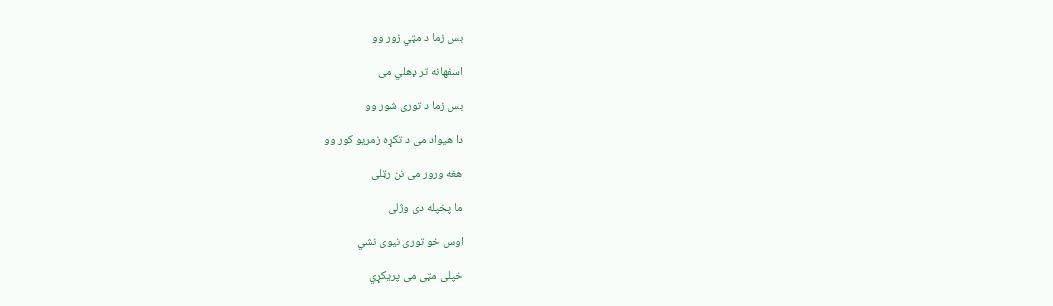بس زما د مټي زور وو

اسفهانه تر ډهلي می

بس زما د توری شور وو

دا هیواد می د تکړه زمریو کور وو

هغه ورور می نن رټلی

ما پخپله دی وژلی

اوس خو توری نیوی نشي

خپلی مټی می پریکړي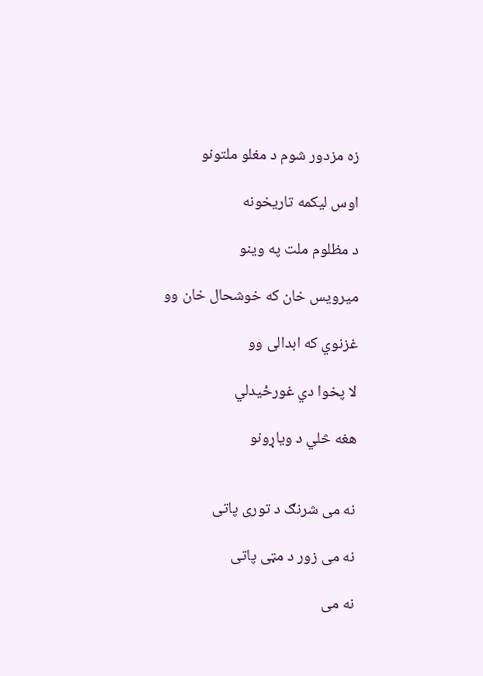زه مزدور شوم د مغلو ملتونو

اوس لیکمه تاریخونه

د مظلوم ملت په وینو

میرویس خان که خوشحال خان وو

غزنوي که ابدالی وو

لا پخوا دي غورځیدلي

هغه څلي د ویاړونو


نه می شرنګ د توری پاتی

نه می زور د مټی پاتی

نه می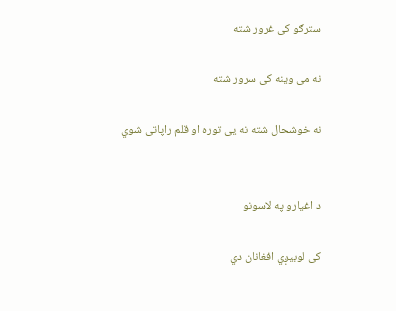سترګو کی غرور شته

نه می وینه کی سرور شته

نه خوشحال شته نه یی توره او قلم راپاتی شوي


د اغیارو په لاسونو

کی لوبیږي افغانان دي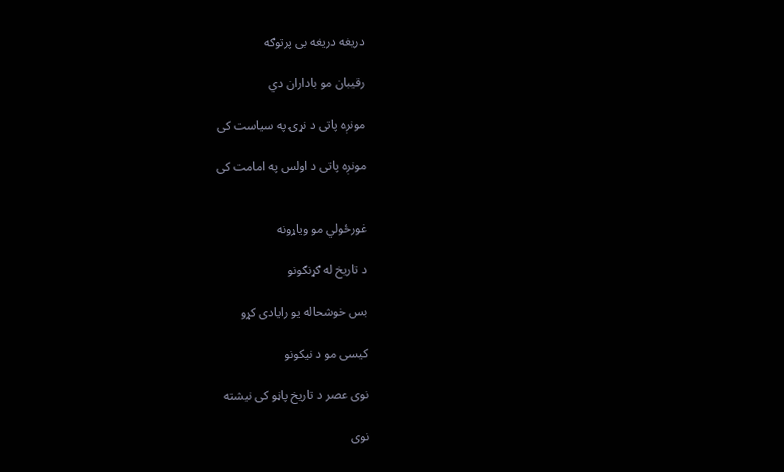دریغه دریغه بی پرتوګه

رقیبان مو باداران دي

مونږه پاتی د نړۍ په سیاست کی

مونږه پاتی د اولس په امامت کی


غورځولي مو ویاړونه

د تاریخ له ګړنګونو

بس خوشحاله یو رایادی کړو

کیسی مو د نیکونو

نوی عصر د تاریخ پاڼو کی نیشته

نوی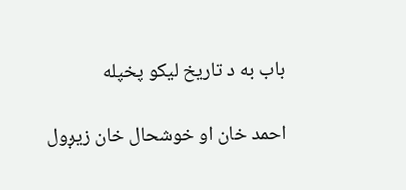باب به د تاریخ لیکو پخپله

احمد خان او خوشحال خان زیږول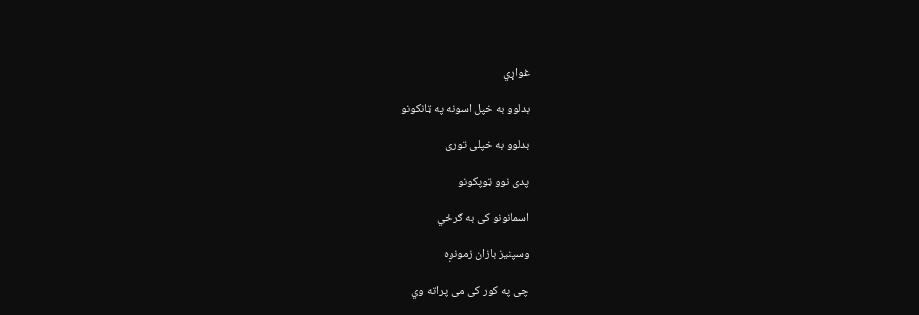غواړي

بدلوو به خپل اسونه په ټانکونو

بدلوو به خپلی توری

پدی نوو ټوپکونو

اسمانونو کی به ګرځي

وسپنیز بازان زمونږه

چی په کور کی می پراته وي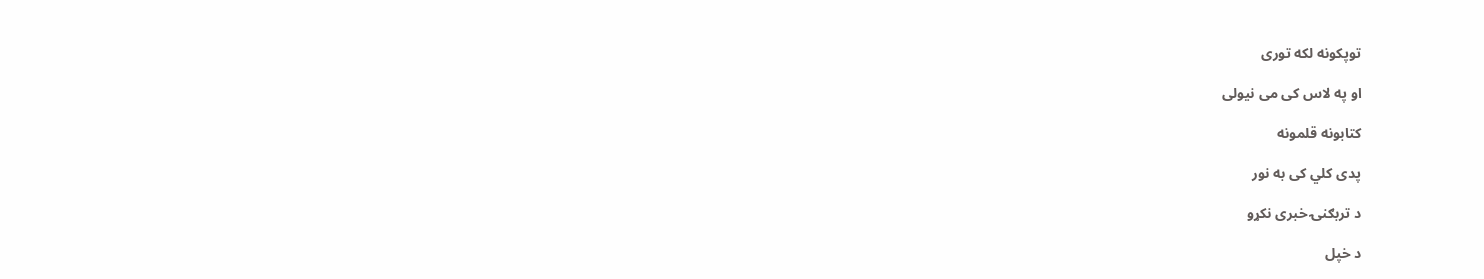توپکونه لکه توری

او په لاس کی می نیولی

کتابونه قلمونه

پدی کلي کی به نور

د تربګنۍ خبری نکړو

د خپل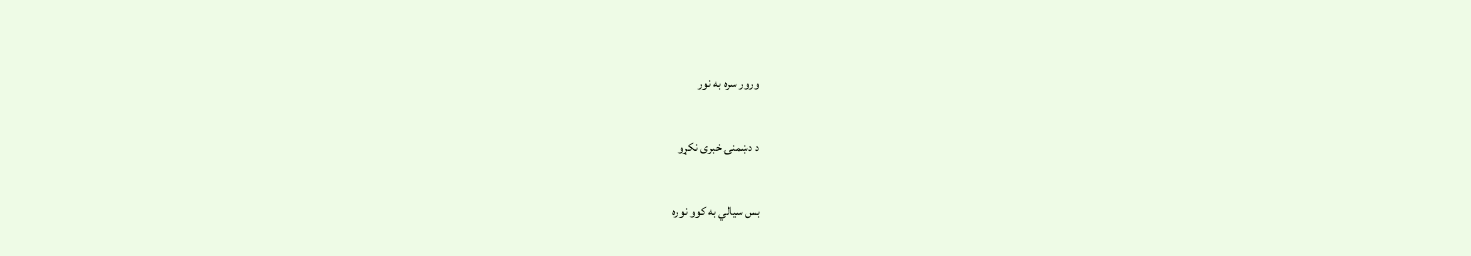ورور سره به نور

د دښمنۍ خبری نکړو

بس سیالي به کوو نوره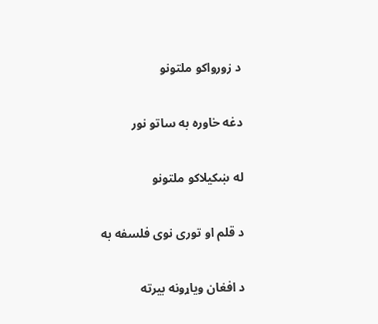د زورواکو ملتونو

دغه خاوره به ساتو نور

له ښکیلاکو ملتونو

د قلم او توری نوی فلسفه به

د افغان ویاړونه بیرته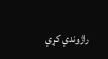راژوندي کړي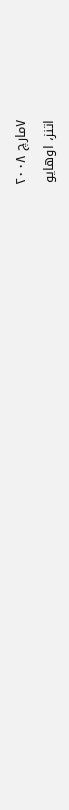۷مارچ ۲۰۰۸
اتنز، اوهایو